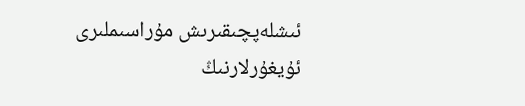ئىشلەپچىقىرىش مۇراسىملىرى
ئۇيغۇرلارنىڭ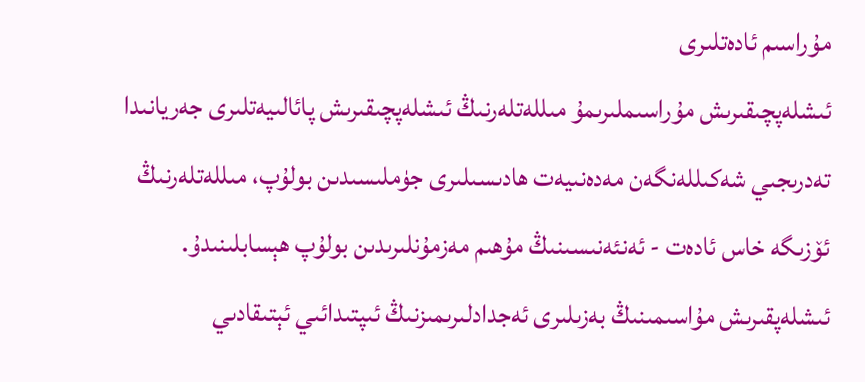مۇراسىم ئادەتلىرى
ئىشلەپچىقىرىش مۇراسىملىرىمۇ مىللەتلەرنىڭ ئىشلەپچىقىرىش پائالىيەتلىرى جەريانىدا تەدرىجىي شەكىللەنگەن مەدەنىيەت ھادىسىلىرى جۈملىسىدىن بولۇپ، مىللەتلەرنىڭ ئۆزىگە خاس ئادەت - ئەنئەنىسىنىڭ مۇھىم مەزمۇنلىرىدىن بولۇپ ھېسابلىنىدۇ. ئىشلەپقىرىش مۇاسىمىنىڭ بەزىلىرى ئەجدادلىرىمىزنىڭ ئىپتىدائىي ئېتىقادىي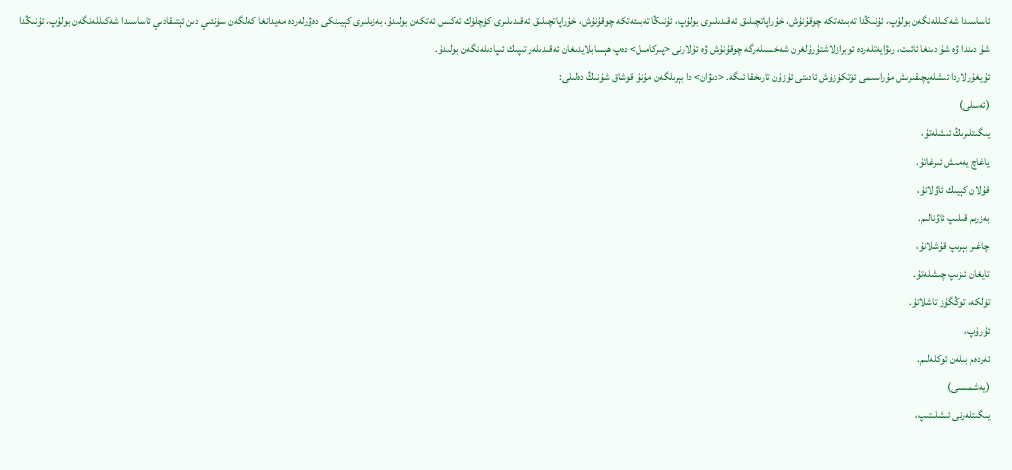ئاساسىدا شەكىللەنگەن بولۇپ، ئۇنىڭدا تەبىئەتكە چوقۇنۇش، خۇراپاتچىلىق ئەقىدىلىرى بولۇپ، ئۇنىڭا تەبىئەتكە چوقۇنۇش، خۇراپاتچىلىق ئەقىدىلىرى كۈچلۈك ئەكىس ئەتكەن بولىدۇ. بەزىلىرى كېيىنكى دەۋرلەردە مەيدانغا كەلگەن سۈنئىي دىن ئېتىقادىي ئاساسىدا شەكىللەنگەن بولۇپ، ئۇنىڭدا شۇ دىندا ۋە شۇ دىنغا ئائىت، رىۋايەتلەردە ئوبرازلاشتۇرۇلغرن شەخسىلەرگە چوقۇنۇش ۋە ئۇلارنى <پىركامىل> دەپ ھېسابلايدىغان ئەقىدىلەر تىپىك ئىپادىلەنگەن بولىدۇ.
ئۇيغۇرلاردا ئىشلەپچىقىرىش مۇراسىمى ئۆتكۈزۈش ئادىتى ئۇزۇن تارىخقا ئىگە. <دىۋان> دا بېرىلگەن مۇنۇ قوشاق شۇنىڭ دەلىلى:
(ئەسلى)
يىگىتلىرىڭ ئىشلەتۇ،
ياغاچ يەمىش ئىرغاتۇ.
قۇلان كېيىك ئاۋلاتۇ،
بەزرىم قىلىپ ئاۋنالىم.
چاغىر بېرىپ قۇشلانۇ،
تايغان ئىزىپ چىشلەتۇ.
تۈلكە، توڭگۇز تاشلاتۇ.
ئۇرۇپ،
ئەردەم بىلەن ئوكلەلىم.
(يەشمىسى)
يىگىتلەرنى ئىشلىتىپ،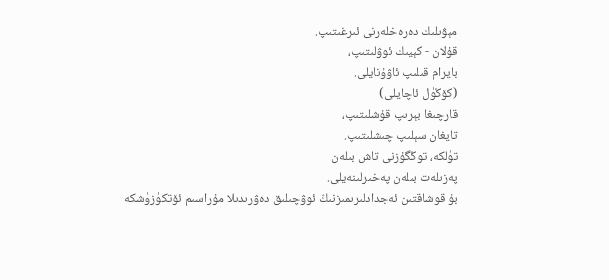مېۋىلىك دەرەخلەرنى ئىرغىتىپ.
قۇلان - كېيىك ئوۋلىتىپ،
بايرام قىلىپ ئاۋۇنايلى.
(كۆڭۈل ئاچايلى)
قارچىغا بېرىپ قۇشلىتىپ،
تايغان سېلىپ چىشلىتىپ.
تۈلكە، توڭگۇزنى تاش بىلەن
پەزىلەت بىلەن پەخىرلىنەيلى.
بۇ قوشاقتىن ئەجدادلىرىمىزنىڭ ئوۋچىلىق دەۋرىدىلا مۇراسىم ئۆتكۈزۈشكە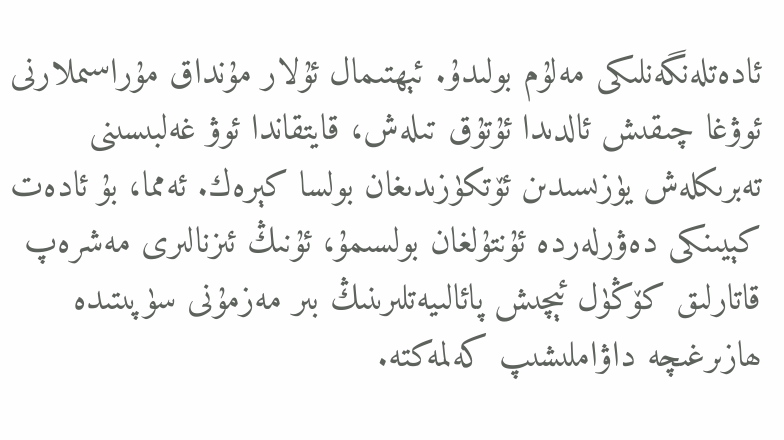ئادەتلەنگەنلىكى مەلۇم بولىدۇ. ئېھتىمال ئۇلار مۇنداق مۇراسىملارنى ئوۋغا چىقىش ئالدىدا ئۇتۇق تىلەش، قايتقاندا ئوۋ غەلبىسىنى تەبرىكلەش يۈزىسىدىن ئۆتكۈزىدىغان بولسا كېرەك. ئەمما، بۇ ئادەت كېيىنكى دەۋرلەردە ئۇنتۇلغان بولسىمۇ، ئۇنىڭ ئىزنالىرى مەشرەپ قاتارلىق كۆڭۈل ئېچىش پائالىيەتلىرىنىڭ بىر مەزمۇنى سۈپىتىدە ھازىرغىچە داۋاملىشىپ كەلمەكتە.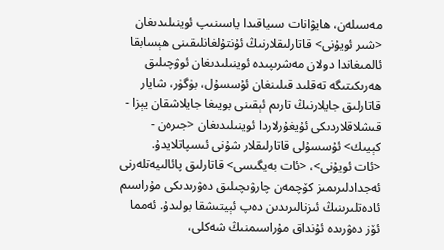مەسىلەن، ھايۋانات سىياقىدا ياسىنىپ ئوينىلىدىغان <شىر ئويۇنى> قاتارلىقلارنىڭ ئۇنتۇلغانلىقىنى ھېسابقا ئالمىغاندا دولان مەشرىپىدە ئوينىلىدىغان ئوۋچىلىق ھەرىكىتىگە تەقلىد قىلىنغان ئۇسسۇل، بۈگۈر، شايار قاتارلىق جايلارنىڭ تارىم ئېقىنى بويىغا جايلاشقان يېزا - قىشلاقلاردىكى ئۇيغۇرلاردا ئوينىلىدىغان <جىرەن - كېيىك> ئۇسسۇلى قاتارلىقلار شۇنى ئىسپاتلايدۇ.
<ئات ئويۇنى>، <ئات بەيگىسى> قاتارلىق پائالىيەتلەرنى ئەجدادلىرىمىز كۆچمەن چارۋىچىلىق دەۋرىدىكى مۇراسىم ئادەتلىرىنىڭ ئىزنالىرىدىن دەپ ئېيتىشقا بولىدۇ. ئەمما ئۆز دەۋرىدە ئۇنداق مۇراسىمنىڭ شەكلى،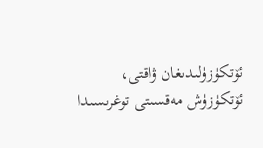ئۆتكۈزۈلىدىغان ۋاقتى، ئۆتكۈزۈش مەقسىتى توغرىسىدا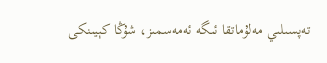تەپسىلىي مەلۇماتقا ئىگە ئەمەسمىز، شۇڭا كېيىنكى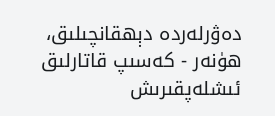دەۋرلەردە دېھقانچىلىق، ھۈنەر - كەسىپ قاتارلىق ئىشلەپقىرىش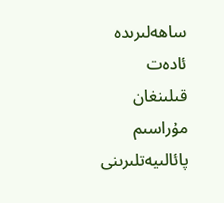ساھەلىرىدە ئادەت قىلىنغان مۇراسىم پائالىيەتلىرىنى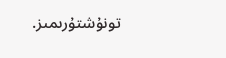تونۇشتۇرىمىز.